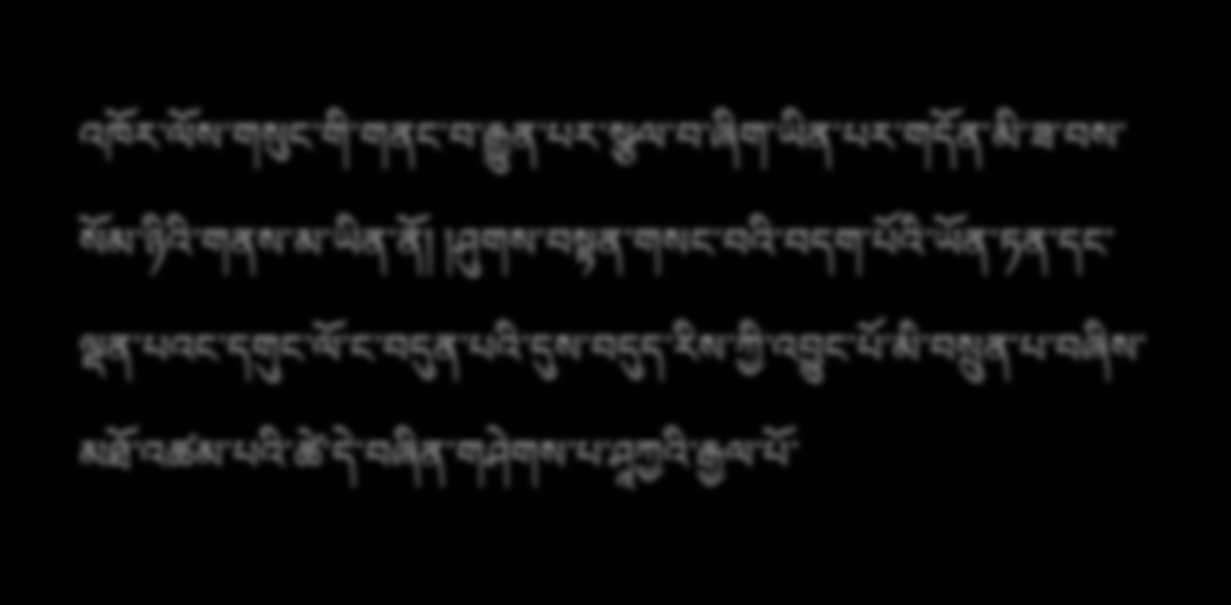འཁོར་ལོས་གསུང་གི་གནང་བ་རྒྱུན་པར་སྩལ་བ་ཞིག་ཡིན་པར་གདོན་མི་ཟ་བས་སོམ་ཉིའི་གནས་མ་ཡིན་ནོ། །ཤུགས་བསྟན་གསང་བའི་བདག་པོའི་ཡོན་ཏན་དང་ལྡན་པའང་དགུང་ལོ་ང་བདུན་པའི་དུས་བདུད་རིས་ཀྱི་འབྱུང་པོ་མི་བསྲུན་པ་བཞིས་མཐོ་འཚམ་པའི་ཚེ་དེ་བཞིན་གཤེགས་པ་ཤཱཀྱའི་རྒྱལ་པོ་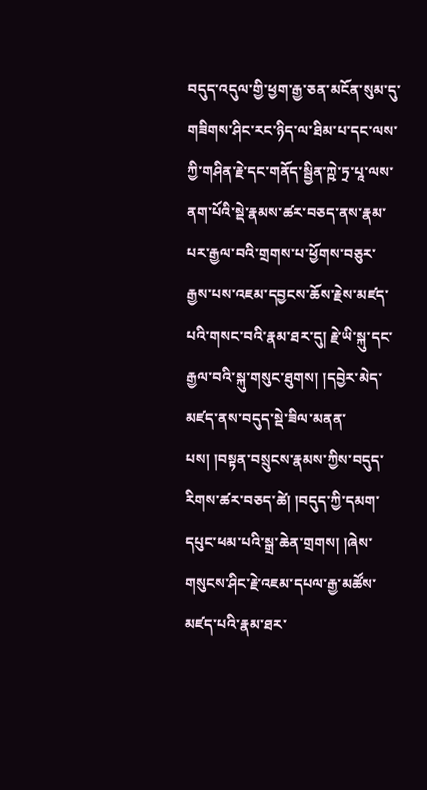བདུད་འདུལ་གྱི་ཕྱག་རྒྱ་ཅན་མངོན་སུམ་དུ་གཟིགས་ཤིང་རང་ཉིད་ལ་ཐིམ་པ་དང་ལས་ཀྱི་གཤིན་རྗེ་དང་གནོད་སྦྱིན་ཀྵེ་ཏྲ་པཱ་ལས་ནག་པོའི་སྡེ་རྣམས་ཚར་བཅད་ནས་རྣམ་པར་རྒྱལ་བའི་གྲགས་པ་ཕྱོགས་བཅུར་རྒྱས་པས་འཇམ་དབྱངས་ཆོས་རྗེས་མཛད་པའི་གསང་བའི་རྣམ་ཐར་དུ། རྗེ་ཡི་སྐུ་དང་རྒྱལ་བའི་སྐུ་གསུང་ཐུགས། །དབྱེར་མེད་མཛད་ནས་བདུད་སྡེ་ཟིལ་མནན་པས། །བསྟན་བསྲུངས་རྣམས་ཀྱིས་བདུད་རིགས་ཚར་བཅད་ཚེ། །བདུད་ཀྱི་དམག་དཔུང་ཕམ་པའི་སྒྲ་ཆེན་གྲགས། །ཞེས་གསུངས་ཤིང་རྗེ་འཇམ་དཔལ་རྒྱ་མཚོས་མཛད་པའི་རྣམ་ཐར་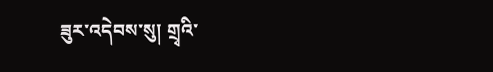ཟུར་འདེབས་སུ། གྲྭའི་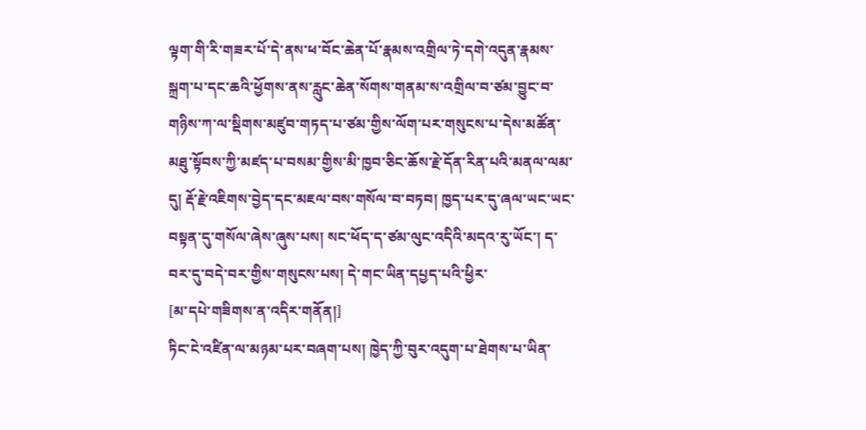ལྟག་གི་རི་གཟར་པོ་དེ་ནས་ཕ་བོང་ཆེན་པོ་རྣམས་འགྲིལ་ཏེ་དགེ་འདུན་རྣམས་སྐྲག་པ་དང་ཆའི་ཕྱོགས་ནས་རླུང་ཆེན་སོགས་གནམ་ས་འགྲིལ་བ་ཙམ་བྱུང་བ་གཉིས་ཀ་ལ་སྡིགས་མཛུབ་གཏད་པ་ཙམ་གྱིས་ལོག་པར་གསུངས་པ་དེས་མཚོན་མཐུ་སྟོབས་ཀྱི་མཛད་པ་བསམ་གྱིས་མི་ཁྱབ་ཅིང་ཆོས་རྗེ་དོན་རིན་པའི་མནལ་ལམ་དུ། རྡོ་རྗེ་འཇིགས་བྱེད་དང་མཇལ་བས་གསོལ་བ་བཏབ། ཁྱད་པར་དུ་ཞལ་ཡང་ཡང་བསྟན་དུ་གསོལ་ཞེས་ཞུས་པས། སང་ཕོད་ད་ཙམ་ལུང་འདིའི་མདའ་རུ་ཡོང་། ད་བར་དུ་བདེ་བར་གྱིས་གསུངས་པས། དེ་གང་ཡིན་དཔྱད་པའི་ཕྱིར་
[མ་དཔེ་གཟིགས་ན་འདིར་གནོན།]
ཏིང་ངེ་འཛིན་ལ་མཉམ་པར་བཞག་པས། ཁྱེད་ཀྱི་བུར་འདུག་པ་ཐེགས་པ་ཡིན་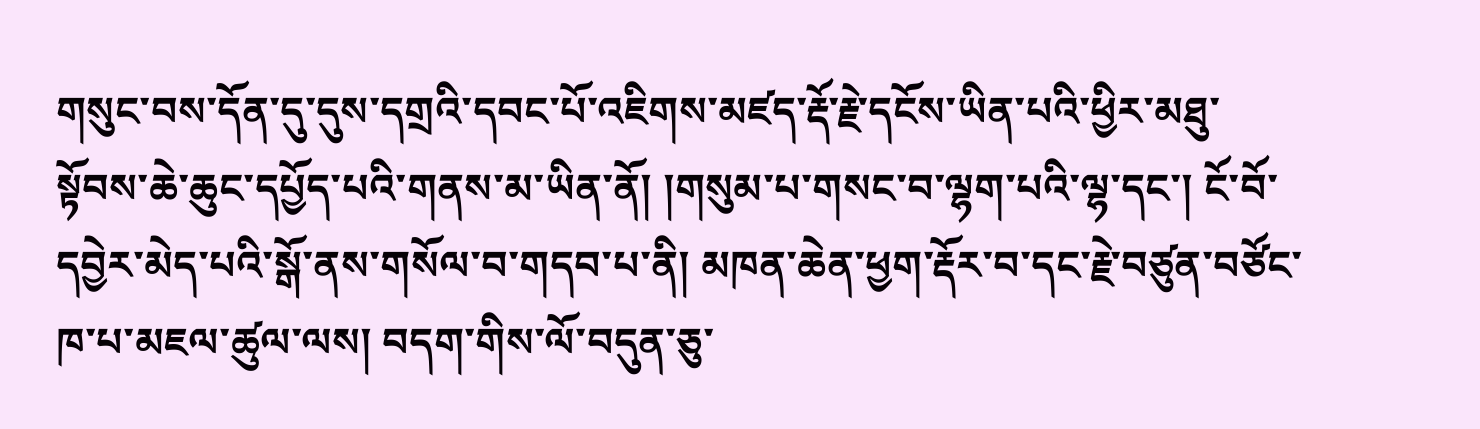གསུང་བས་དོན་དུ་དུས་དགྲའི་དབང་པོ་འཇིགས་མཛད་རྡོ་རྗེ་དངོས་ཡིན་པའི་ཕྱིར་མཐུ་སྟོབས་ཆེ་ཆུང་དཔྱོད་པའི་གནས་མ་ཡིན་ནོ། །གསུམ་པ་གསང་བ་ལྷག་པའི་ལྷ་དང་། ངོ་བོ་དབྱེར་མེད་པའི་སྒོ་ནས་གསོལ་བ་གདབ་པ་ནི། མཁན་ཆེན་ཕྱག་རྡོར་བ་དང་རྗེ་བཙུན་བཙོང་ཁ་པ་མཇལ་ཚུལ་ལས། བདག་གིས་ལོ་བདུན་ཅུ་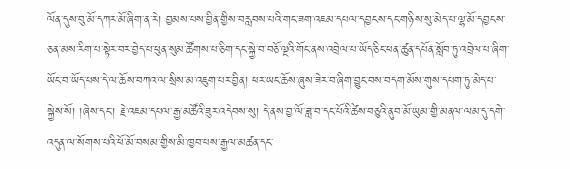ལོན་དུས་བུ་མོ་དཀར་མོ་ཞིག་ན་རེ། བྱམས་པས་བྱིན་གྱིས་བརླབས་པའི་གང་ཟག་འཇམ་དཔལ་དབྱངས་དང་གཉིས་སུ་མེད་པ་ལྷ་མོ་དབྱངས་ཅན་མས་རིག་པ་སྟེར་བར་བྱེད་པ་ཕུན་སུམ་ཚོགས་པ་ཅིག་དང་སྐྱེ་བ་བཅོ་ལྔའི་གོང་ནས་འབྲེལ་པ་ཡོད་ཅིང་ཕན་ཚུན་དཔོན་སློབ་ཏུ་འབྲེལ་པ་ཞིག་ཡོང་བ་ཡོད་པས་དེ་ལ་ཆོས་བཀའ་ལ་སྲིས་མ་འཇུག་པར་བྱིན། ཕར་ཡང་ཆོས་ཞུས་ཟེར་བ་ཞིག་བྱུང་བས་བདག་མོས་གུས་དཔག་ཏུ་མེད་པ་སྐྱེས་སོ། །ཞེས་དང་། རྗེ་འཇམ་དཔལ་རྒྱ་མཚོའི་ཟུར་འདེབས་སུ། དེ་ནས་བྱ་ལོ་ཟླ་བ་དང་པོའི་ཚེས་བཅུའི་ནུབ་མོ་ཡུམ་གྱི་མནལ་ལམ་དུ་དགེ་འདུན་ལ་སོགས་པའི་ཕོ་མོ་བསམ་གྱིས་མི་ཁྱབ་པས་རྒྱལ་མཚན་དང་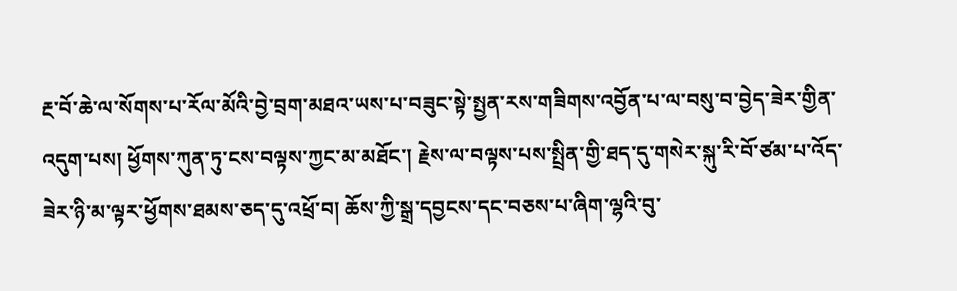རྔ་བོ་ཆེ་ལ་སོགས་པ་རོལ་མོའི་བྱེ་བྲག་མཐའ་ཡས་པ་བཟུང་སྟེ་སྤྱན་རས་གཟིགས་འབྱོན་པ་ལ་བསུ་བ་བྱེད་ཟེར་གྱིན་འདུག་པས། ཕྱོགས་ཀུན་ཏུ་ངས་བལྟས་ཀྱང་མ་མཐོང་། རྗེས་ལ་བལྟས་པས་སྤྲིན་གྱི་ཐད་དུ་གསེར་སྐུ་རི་བོ་ཙམ་པ་འོད་ཟེར་ཉི་མ་ལྟར་ཕྱོགས་ཐམས་ཅད་དུ་འཕྲོ་བ། ཆོས་ཀྱི་སྒྲ་དབྱངས་དང་བཅས་པ་ཞིག་ལྷའི་བུ་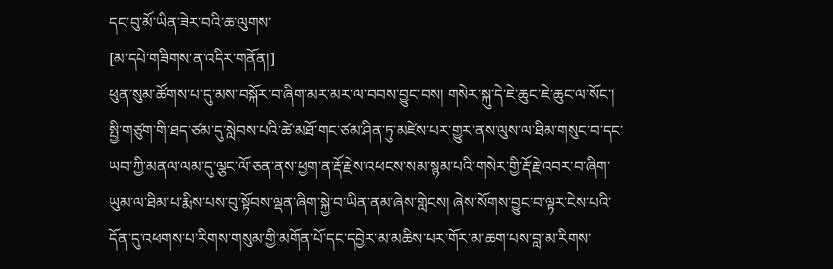དང་བུ་མོ་ཡིན་ཟེར་བའི་ཆ་ལུགས་
[མ་དཔེ་གཟིགས་ན་འདིར་གནོན།]
ཕུན་སུམ་ཚོགས་པ་དུ་མས་བསྐོར་བ་ཞིག་མར་མར་ལ་བབས་བྱུང་བས། གསེར་སྐུ་དེ་ཇེ་ཆུང་ཇེ་ཆུང་ལ་སོང་། སྤྱི་གཙུག་གི་ཐད་ཙམ་དུ་སླེབས་པའི་ཚེ་མཐོ་གང་ཙམ་ཤིན་ཏུ་མཛེས་པར་གྱུར་ནས་ལུས་ལ་ཐིམ་གསུང་བ་དང་ཡབ་ཀྱི་མནལ་ལམ་དུ་ལྕང་ལོ་ཅན་ནས་ཕྱག་ན་རྡོ་རྗེས་འཕངས་སམ་སྙམ་པའི་གསེར་གྱི་རྡོ་རྗེ་འབར་བ་ཞིག་ཡུམ་ལ་ཐིམ་པ་རྨིས་པས་བུ་སྟོབས་ལྡན་ཞིག་སྐྱེ་བ་ཡིན་ནམ་ཞེས་གླེངས། ཞེས་སོགས་བྱུང་བ་ལྟར་ངེས་པའི་དོན་དུ་འཕགས་པ་རིགས་གསུམ་གྱི་མགོན་པོ་དང་དབྱེར་མ་མཆིས་པར་གོར་མ་ཆག་པས་བླ་མ་རིགས་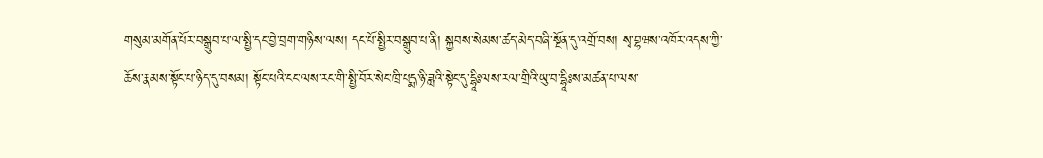གསུམ་མགོན་པོར་བསྒྲུབ་པ་ལ་སྤྱི་དང་བྱེ་བྲག་གཉིས་ལས། དང་པོ་སྤྱིར་བསྒྲུབ་པ་ནི། སྐྱབས་སེམས་ཚད་མེད་བཞི་སྔོན་དུ་འགྲོ་བས། སྭ་བྷཝས་འཁོར་འདས་ཀྱི་ཆོས་རྣམས་སྟོང་པ་ཉིད་དུ་བསམ། སྟོང་པའི་ངང་ལས་རང་གི་སྤྱི་བོར་སེང་ཁྲི་པདྨ་ཉི་ཟླའི་སྟེང་དུ་དྷཱིཿལས་རལ་གྲིའི་ཡུ་བ་དྷཱིཿས་མཚན་པ་ལས་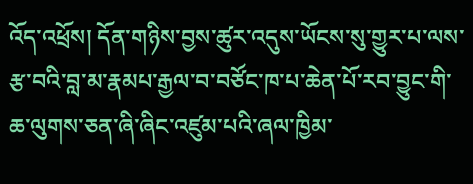འོད་འཕྲོས། དོན་གཉིས་བྱས་ཚུར་འདུས་ཡོངས་སུ་གྱུར་པ་ལས་རྩ་བའི་བླ་མ་རྣམཔ་རྒྱལ་བ་བཙོང་ཁ་པ་ཆེན་པོ་རབ་བྱུང་གི་ཆ་ལུགས་ཅན་ཞི་ཞིང་འཛུམ་པའི་ཞལ་ཁྱིམ་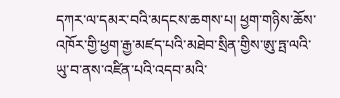དཀར་ལ་དམར་བའི་མདངས་ཆགས་པ། ཕྱག་གཉིས་ཆོས་འཁོར་གྱི་ཕྱག་རྒྱ་མཛད་པའི་མཐེབ་སྲིན་གྱིས་ཨུ་ཏྤ་ལའི་ཡུ་བ་ནས་འཛིན་པའི་འདབ་མའི་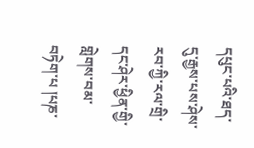དཔུང་པའི་ཐད་དུ་རྒྱས་པས་ཤེས་རབ་ཀྱི་རལ་གྲི་དང་ཤེར་ཕྱིན་གྱི་གླེགས་བམ་བཏེག་པ །པཎ་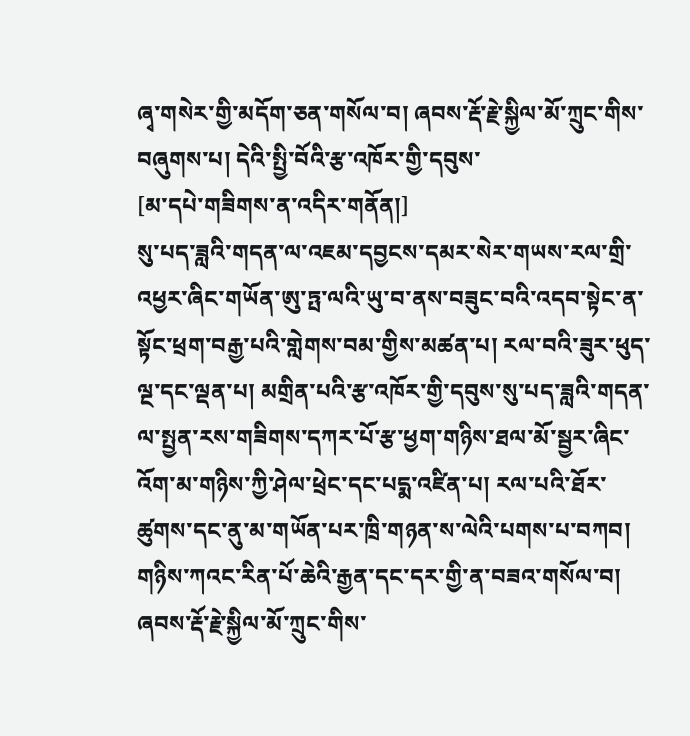ཞྭ་གསེར་གྱི་མདོག་ཅན་གསོལ་བ། ཞབས་རྡོ་རྗེ་སྐྱིལ་མོ་ཀྲུང་གིས་བཞུགས་པ། དེའི་སྤྱི་བོའི་རྩ་འཁོར་གྱི་དབུས་
[མ་དཔེ་གཟིགས་ན་འདིར་གནོན།]
སུ་པད་ཟླའི་གདན་ལ་འཇམ་དབྱངས་དམར་སེར་གཡས་རལ་གྲི་འཕྱར་ཞིང་གཡོན་ཨུ་ཏྤ་ལའི་ཡུ་བ་ནས་བཟུང་བའི་འདབ་སྟེང་ན་སྟོང་ཕྲག་བརྒྱ་པའི་གླེགས་བམ་གྱིས་མཚན་པ། རལ་བའི་ཟུར་ཕུད་ལྔ་དང་ལྡན་པ། མགྲིན་པའི་རྩ་འཁོར་གྱི་དབུས་སུ་པད་ཟླའི་གདན་ལ་སྤྱན་རས་གཟིགས་དཀར་པོ་རྩ་ཕྱག་གཉིས་ཐལ་མོ་སྦྱར་ཞིང་འོག་མ་གཉིས་ཀྱི་ཤེལ་ཕྲེང་དང་པདྨ་འཛིན་པ། རལ་པའི་ཐོར་ཚུགས་དང་ནུ་མ་གཡོན་པར་ཁྲི་གཉན་ས་ལེའི་པགས་པ་བཀབ། གཉིས་ཀའང་རིན་པོ་ཆེའི་རྒྱན་དང་དར་གྱི་ན་བཟའ་གསོལ་བ། ཞབས་རྡོ་རྗེ་སྐྱིལ་མོ་ཀྲུང་གིས་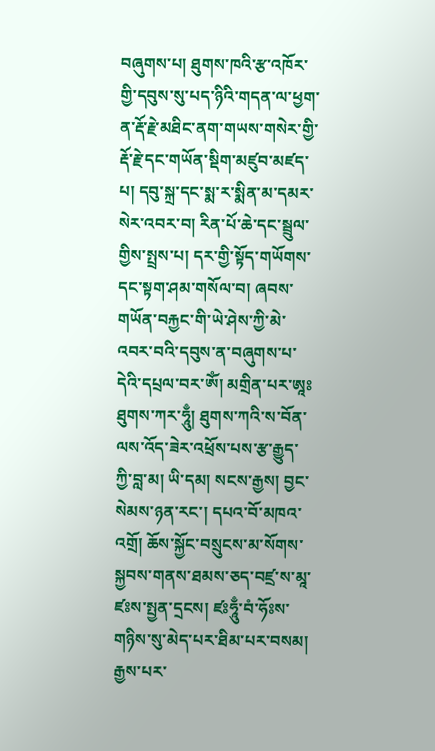བཞུགས་པ། ཐུགས་ཁའི་རྩ་འཁོར་གྱི་དབུས་སུ་པད་ཉིའི་གདན་ལ་ཕྱག་ན་རྡོ་རྗེ་མཐིང་ནག་གཡས་གསེར་གྱི་རྡོ་རྗེ་དང་གཡོན་སྡིག་མཛུབ་མཛད་པ། དབུ་སྐྲ་དང་སྨ་ར་སྨིན་མ་དམར་སེར་འབར་བ། རིན་པོ་ཆེ་དང་སྦྲུལ་གྱིས་སྤྲས་པ། དར་གྱི་སྟོད་གཡོགས་དང་སྟག་ཤམ་གསོལ་བ། ཞབས་གཡོན་བརྐྱང་གི་ཡེ་ཤེས་ཀྱི་མེ་འབར་བའི་དབུས་ན་བཞུགས་པ་དེའི་དཔྲལ་བར་ཨོཾ། མགྲིན་པར་ཨཱཿ ཐུགས་ཀར་ཧཱུྃ། ཐུགས་ཀའི་ས་བོན་ལས་འོད་ཟེར་འཕྲོས་པས་རྩ་རྒྱུད་ཀྱི་བླ་མ། ཡི་དམ། སངས་རྒྱས། བྱང་སེམས་ཉན་རང་། དཔའ་བོ་མཁའ་འགྲོ། ཆོས་སྐྱོང་བསྲུངས་མ་སོགས་སྐྱབས་གནས་ཐམས་ཅད་བཛྲ་ས་མཱ་ཛཿས་སྤྱན་དྲངས། ཛཿཧཱུྃ་བཾ་ཧོཿས་གཉིས་སུ་མེད་པར་ཐིམ་པར་བསམ། རྒྱས་པར་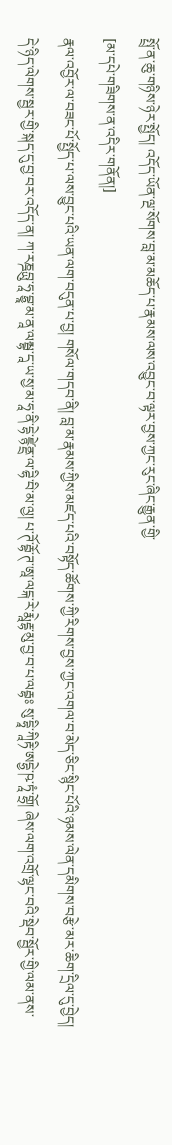སྤྲོ་ན་ཆུ་གཉིས་ཉེར་སྤྱོད། འདོད་ཡོན་ལྔ་སོགས་བླ་མ་མཆོད་པ་རྣམས་ལས་འབྱུང་བ་ལྟར་བྱས་ཀྱང་རུང་ཞིང་རྒྱུན་གྱི་
[མ་དཔེ་གཟིགས་ན་འདིར་གནོན།]
རྣལ་འབྱོར་ལ་བཟང་པོ་སྤྱོད་པ་ལས་བྱུང་པའི་ཡན་ལག་བདུན་པ་བྱ། གསོལ་གདབ་ནི། བླ་མ་རྣམས་ཀྱིས་མཛད་པའི་བསྟོད་ཚོགས་ཀྱི་རིགས་བྱས་ཀྱང་འགལ་བ་མེད་ཅིང་སྙིང་པོའི་ཉམས་ལེན་དམིགས་བརྩེ་མར་ཆིག་དྲིལ་དུ་བྱེད། དེ་ཉིད་ལེགས་སྦྱར་གྱི་སྐད་དུ་བྱ་བར་འདོད་ན། ཀ་རཎྜབྻུ་ཧཱ་བྷྱཱ་མ་ནཱ་ལམྦྷ་དཱ་ཡ་སྱ་མ་ཧཱ་ནི་དྷེ་ཛྙེནྡྲ་ལ་ཌྷི་བི་མ་ལྱ། པ་ཊོ་རྦྷོ་ཊ་ཨཱ་ལངྐ་རེ་རྨཱེརྡྷ་མུ་བྱ་བ་པ་ལརྦྷཿ སུ་དྷཱི་ཀཱིརྟི་ཨདྷྱེ་ཥ་ཏཱཾ་གྷྲོ། ཞེས་ལག་འགྲོ་ལྷང་བའི་སྡེབ་སྦྱོར་གྱི་ལམ་ནས་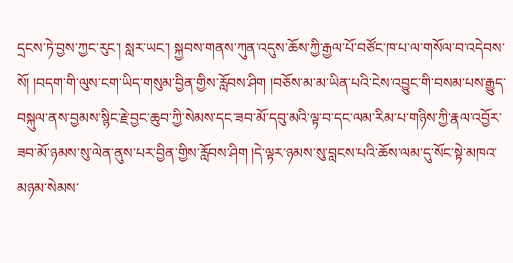དྲངས་ཏེ་བྱས་ཀྱང་རུང་། སླར་ཡང་། སྐྱབས་གནས་ཀུན་འདུས་ཆོས་ཀྱི་རྒྱལ་པོ་བཙོང་ཁ་པ་ལ་གསོལ་བ་འདེབས་སོ། །བདག་གི་ལུས་ངག་ཡིད་གསུམ་བྱིན་གྱིས་རློབས་ཤིག །བཅོས་མ་མ་ཡིན་པའི་ངེས་འབྱུང་གི་བསམ་པས་རྒྱུད་བསྐུལ་ནས་བྱམས་སྙིང་རྗེ་བྱང་ཆུབ་ཀྱི་སེམས་དང་ཟབ་མོ་དབུ་མའི་ལྟ་བ་དང་ལམ་རིམ་པ་གཉིས་ཀྱི་རྣལ་འབྱོར་ཟབ་མོ་ཉམས་སུ་ལེན་ནུས་པར་བྱིན་གྱིས་རློབས་ཤིག །དེ་ལྟར་ཉམས་སུ་བླངས་པའི་ཆོས་ལམ་དུ་སོང་སྟེ་མཁའ་མཉམ་སེམས་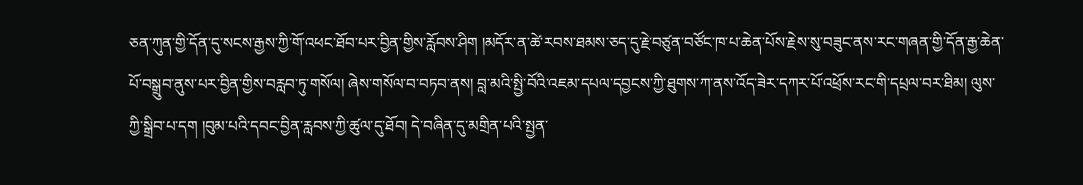ཅན་ཀུན་གྱི་དོན་དུ་སངས་རྒྱས་ཀྱི་གོ་འཕང་ཐོབ་པར་བྱིན་གྱིས་རློབས་ཤིག །མདོར་ན་ཚེ་རབས་ཐམས་ཅད་དུ་རྗེ་བཙུན་བཙོང་ཁ་པ་ཆེན་པོས་རྗེས་སུ་བཟུང་ནས་རང་གཞན་གྱི་དོན་རྒྱ་ཆེན་པོ་བསྒྲུབ་ནུས་པར་བྱིན་གྱིས་བརླབ་ཏུ་གསོལ། ཞེས་གསོལ་བ་བཏབ་ནས། བླ་མའི་སྤྱི་བོའི་འཇམ་དཔལ་དབྱངས་ཀྱི་ཐུགས་ཀ་ནས་འོད་ཟེར་དཀར་པོ་འཕྲོས་རང་གི་དཔྲལ་བར་ཐིམ། ལུས་ཀྱི་སྒྲིབ་པ་དག །བུམ་པའི་དབང་བྱིན་རླབས་ཀྱི་ཚུལ་དུ་ཐོབ། དེ་བཞིན་དུ་མགྲིན་པའི་སྤྱན་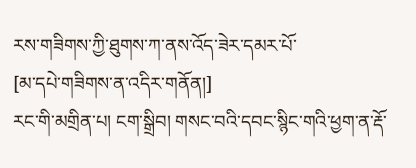རས་གཟིགས་ཀྱི་ཐུགས་ཀ་ནས་འོད་ཟེར་དམར་པོ་
[མ་དཔེ་གཟིགས་ན་འདིར་གནོན།]
རང་གི་མགྲིན་པ། ངག་སྒྲིབ། གསང་བའི་དབང་སྙིང་གའི་ཕྱག་ན་རྡོ་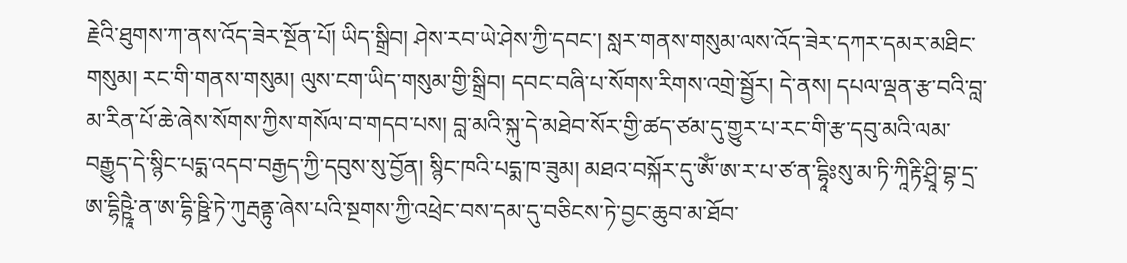རྗེའི་ཐུགས་ཀ་ནས་འོད་ཟེར་སྔོན་པོ། ཡིད་སྒྲིབ། ཤེས་རབ་ཡེ་ཤེས་ཀྱི་དབང་། སླར་གནས་གསུམ་ལས་འོད་ཟེར་དཀར་དམར་མཐིང་གསུམ། རང་གི་གནས་གསུམ། ལུས་ངག་ཡིད་གསུམ་གྱི་སྒྲིབ། དབང་བཞི་པ་སོགས་རིགས་འགྲེ་སྦྱོར། དེ་ནས། དཔལ་ལྡན་རྩ་བའི་བླ་མ་རིན་པོ་ཆེ་ཞེས་སོགས་ཀྱིས་གསོལ་བ་གདབ་པས། བླ་མའི་སྐུ་དེ་མཐེབ་སོར་གྱི་ཚད་ཙམ་དུ་གྱུར་པ་རང་གི་རྩ་དབུ་མའི་ལམ་བརྒྱུད་དེ་སྙིང་པདྨ་འདབ་བརྒྱད་ཀྱི་དབུས་སུ་བྱོན། སྙིང་ཁའི་པདྨ་ཁ་ཟུམ། མཐའ་བསྐོར་དུ་ཨོཾ་ཨ་ར་པ་ཙ་ན་དྷཱིཿསུ་མ་ཏི་ཀཱིརྟི་ཤྲཱི་བྷ་དྲ་ཨ་དྷིཥྵཱཻ་ན་ཨ་དྷི་ཥྛི་ཏེ་ཀུརྦནྟུ་ཞེས་པའི་སྔགས་ཀྱི་འཕྲེང་བས་དམ་དུ་བཅིངས་ཏེ་བྱང་ཆུབ་མ་ཐོབ་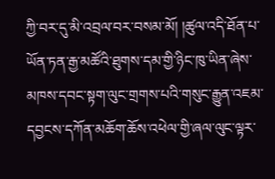ཀྱི་བར་དུ་མི་འབྲལ་བར་བསམ་མོ། །ཚུལ་འདི་ཐོན་པ་ཡོན་ཏན་རྒྱ་མཚོའི་ཐུགས་དམ་གྱི་ཉིང་ཁུ་ཡིན་ཞེས་མཁས་དབང་སྟག་ལུང་གྲགས་པའི་གསུང་རྒྱུན་འཇམ་དབྱངས་དཀོན་མཆོག་ཆོས་འཕེལ་གྱི་ཞལ་ལུང་ལྟར་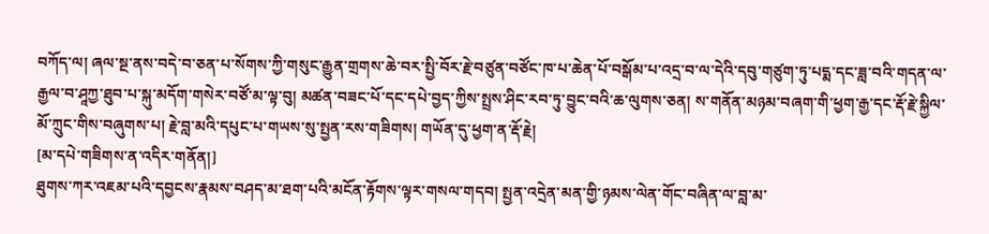བཀོད་ལ། ཞལ་སྔ་ནས་བདེ་བ་ཅན་པ་སོགས་ཀྱི་གསུང་རྒྱུན་གྲགས་ཆེ་བར་སྤྱི་བོར་རྗེ་བཙུན་བཙོང་ཁ་པ་ཆེན་པོ་བསྒོམ་པ་འདྲ་བ་ལ་དེའི་དབུ་གཙུག་ཏུ་པདྨ་དང་ཟླ་བའི་གདན་ལ་རྒྱལ་བ་ཤཱཀྱ་ཐུབ་པ་སྐུ་མདོག་གསེར་བཙོ་མ་ལྟ་བུ། མཚན་བཟང་པོ་དང་དཔེ་བྱད་ཀྱིས་སྤྲས་ཤིང་རབ་ཏུ་བྱུང་བའི་ཆ་ལུགས་ཅན། ས་གནོན་མཉམ་བཞག་གི་ཕྱག་རྒྱ་དང་རྡོ་རྗེ་སྐྱིལ་མོ་ཀྲུང་གིས་བཞུགས་པ། རྗེ་བླ་མའི་དཔུང་པ་གཡས་སུ་སྤྱན་རས་གཟིགས། གཡོན་དུ་ཕྱག་ན་རྡོ་རྗེ།
[མ་དཔེ་གཟིགས་ན་འདིར་གནོན།]
ཐུགས་ཀར་འཇམ་པའི་དབྱངས་རྣམས་བཤད་མ་ཐག་པའི་མངོན་རྟོགས་ལྟར་གསལ་གདབ། སྤྱན་འདྲེན་མན་གྱི་ཉམས་ལེན་གོང་བཞིན་ལ་བླ་མ་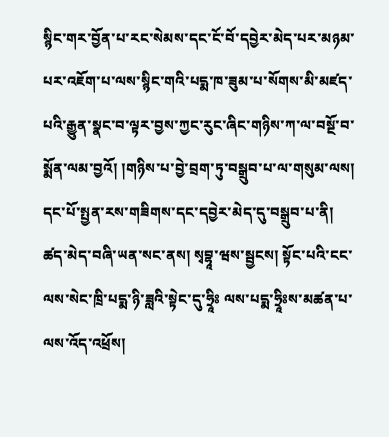སྙིང་གར་བྱོན་པ་རང་སེམས་དང་ངོ་བོ་དབྱེར་མེད་པར་མཉམ་པར་འཇོག་པ་ལས་སྙིང་གའི་པདྨ་ཁ་ཟུམ་པ་སོགས་མི་མཛད་པའི་རྒྱུན་སྣང་བ་ལྟར་བྱས་ཀྱང་རུང་ཞིང་གཉིས་ཀ་ལ་བསྔོ་བ་སྨོན་ལམ་བྱའོ། །གཉིས་པ་བྱེ་བྲག་ཏུ་བསྒྲུབ་པ་ལ་གསུམ་ལས། དང་པོ་སྤྱན་རས་གཟིགས་དང་དབྱེར་མེད་དུ་བསྒྲུབ་པ་ནི། ཚད་མེད་བཞི་ཡན་སང་ནས། སྭབྷཱ་ཝས་སྦྱངས། སྟོང་པའི་ངང་ལས་སེང་ཁྲི་པདྨ་ཉི་ཟླའི་སྟེང་དུ་ཧྲཱིཿ ལས་པདྨ་ཧྲཱིཿས་མཚན་པ་ལས་འོད་འཕྲོས།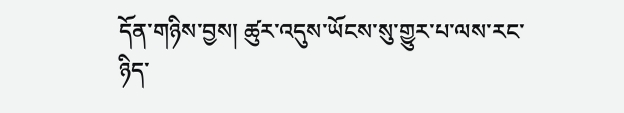དོན་གཉིས་བྱས། ཚུར་འདུས་ཡོངས་སུ་གྱུར་པ་ལས་རང་ཉིད་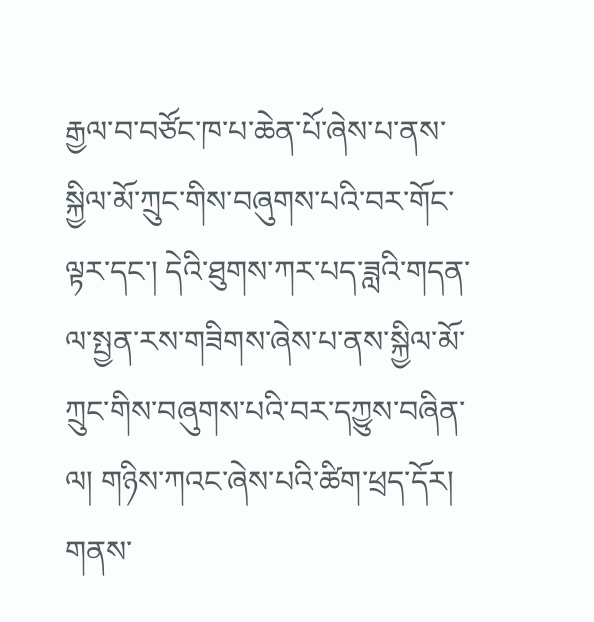རྒྱལ་བ་བཙོང་ཁ་པ་ཆེན་པོ་ཞེས་པ་ནས་སྐྱིལ་མོ་ཀྲུང་གིས་བཞུགས་པའི་བར་གོང་ལྟར་དང་། དེའི་ཐུགས་ཀར་པད་ཟླའི་གདན་ལ་སྤྱན་རས་གཟིགས་ཞེས་པ་ནས་སྐྱིལ་མོ་ཀྲུང་གིས་བཞུགས་པའི་བར་དཀྱུས་བཞིན་ལ། གཉིས་ཀའང་ཞེས་པའི་ཚིག་ཕྲད་དོར། གནས་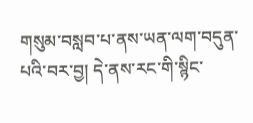གསུམ་བསླབ་པ་ནས་ཡན་ལག་བདུན་པའི་བར་བྱ། དེ་ནས་རང་གི་སྙིང་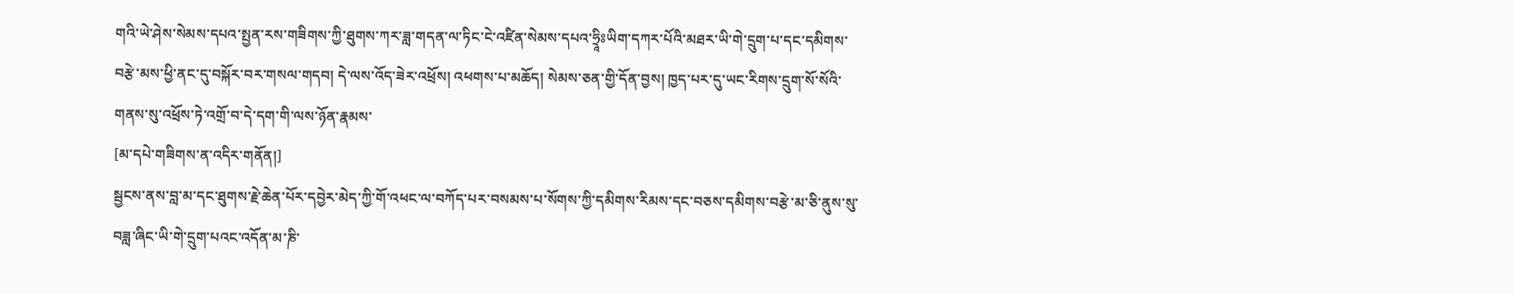གའི་ཡེ་ཤེས་སེམས་དཔའ་སྤྱན་རས་གཟིགས་ཀྱི་ཐུགས་ཀར་ཟླ་གདན་ལ་ཏིང་ངེ་འཛིན་སེམས་དཔའ་ཧྲཱིཿཡིག་དཀར་པོའི་མཐར་ཡི་གེ་དྲུག་པ་དང་དམིགས་བརྩེ་མས་ཕྱི་ནང་དུ་བསྐོར་བར་གསལ་གདབ། དེ་ལས་འོད་ཟེར་འཕྲོས། འཕགས་པ་མཆོད། སེམས་ཅན་གྱི་དོན་བྱས། ཁྱད་པར་དུ་ཡང་རིགས་དྲུག་སོ་སོའི་གནས་སུ་འཕྲོས་ཏེ་འགྲོ་བ་དེ་དག་གི་ལས་ཉོན་རྣམས་
[མ་དཔེ་གཟིགས་ན་འདིར་གནོན།]
སྦྱངས་ནས་བླ་མ་དང་ཐུགས་རྗེ་ཆེན་པོར་དབྱེར་མེད་ཀྱི་གོ་འཕང་ལ་བཀོད་པར་བསམས་པ་སོགས་ཀྱི་དམིགས་རིམས་དང་བཅས་དམིགས་བརྩེ་མ་ཅི་ནུས་སུ་བཟླ་ཞིང་ཡི་གེ་དྲུག་པའང་འདོན་མ་ཎི་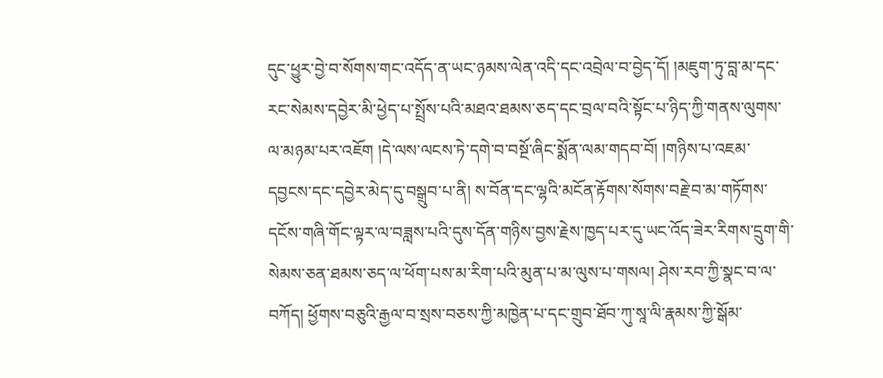དུང་ཕྱུར་བྱེ་བ་སོགས་གང་འདོད་ན་ཡང་ཉམས་ལེན་འདི་དང་འབྲེལ་བ་བྱེད་དོ། །མཇུག་ཏུ་བླ་མ་དང་རང་སེམས་དབྱེར་མི་ཕྱེད་པ་སྤྲོས་པའི་མཐའ་ཐམས་ཅད་དང་བྲལ་བའི་སྟོང་པ་ཉིད་ཀྱི་གནས་ལུགས་ལ་མཉམ་པར་འཇོག །དེ་ལས་ལངས་ཏེ་དགེ་བ་བསྔོ་ཞིང་སྨོན་ལམ་གདབ་བོ། །གཉིས་པ་འཇམ་དབྱངས་དང་དབྱེར་མེད་དུ་བསྒྲུབ་པ་ནི། ས་བོན་དང་ལྷའི་མངོན་རྟོགས་སོགས་བརྗེ་བ་མ་གཏོགས་དངོས་གཞི་གོང་ལྟར་ལ་བཟླས་པའི་དུས་དོན་གཉིས་བྱས་རྗེས་ཁྱད་པར་དུ་ཡང་འོད་ཟེར་རིགས་དྲུག་གི་སེམས་ཅན་ཐམས་ཅད་ལ་ཕོག་པས་མ་རིག་པའི་མུན་པ་མ་ལུས་པ་གསལ། ཤེས་རབ་ཀྱི་སྣང་བ་ལ་བཀོད། ཕྱོགས་བཅུའི་རྒྱལ་བ་སྲས་བཅས་ཀྱི་མཁྱེན་པ་དང་གྲུབ་ཐོབ་ཀུ་སཱ་ལི་རྣམས་ཀྱི་སྒོམ་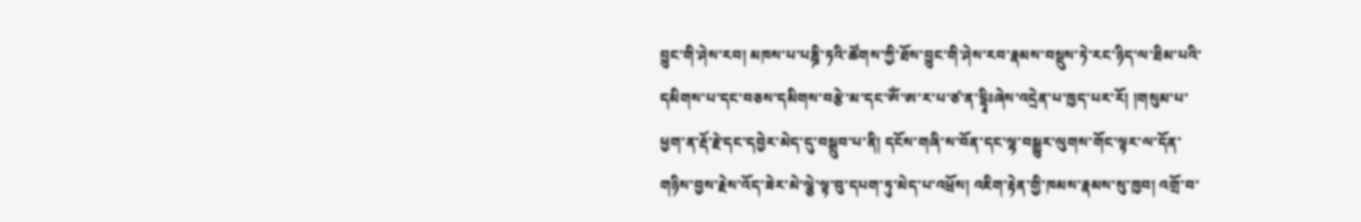བྱུང་གི་ཤེས་རབ། མཁས་པ་པཎྜི་ཏའི་ཚོགས་ཀྱི་ཐོས་བྱུང་གི་ཤེས་རབ་རྣམས་བསྡུས་ཏེ་རང་ཉིད་ལ་ཐིམ་པའི་དམིགས་པ་དང་བཅས་དམིགས་བརྩེ་མ་དང་ཨོཾ་ཨ་ར་པ་ཙ་ན་དྷཱིཿཞེས་འདྲེན་པ་ཁྱད་པར་རོ། །གསུམ་པ་ཕྱག་ན་རྡོ་རྗེ་དང་དབྱེར་མེད་དུ་བསྒྲུབ་པ་ནི། དངོས་གཞི་ས་བོན་དང་ལྷ་བསྒྱུར་ལུགས་གོང་ལྟར་ལ་དོན་གཉིས་བྱས་རྗེས་འོད་ཟེར་མེ་ལྕེ་ལྟ་བུ་དཔག་ཏུ་མེད་པ་འཕྲོས། འཇིག་རྟེན་གྱི་ཁམས་རྣམས་སུ་ཁྱབ། འགྲོ་བ་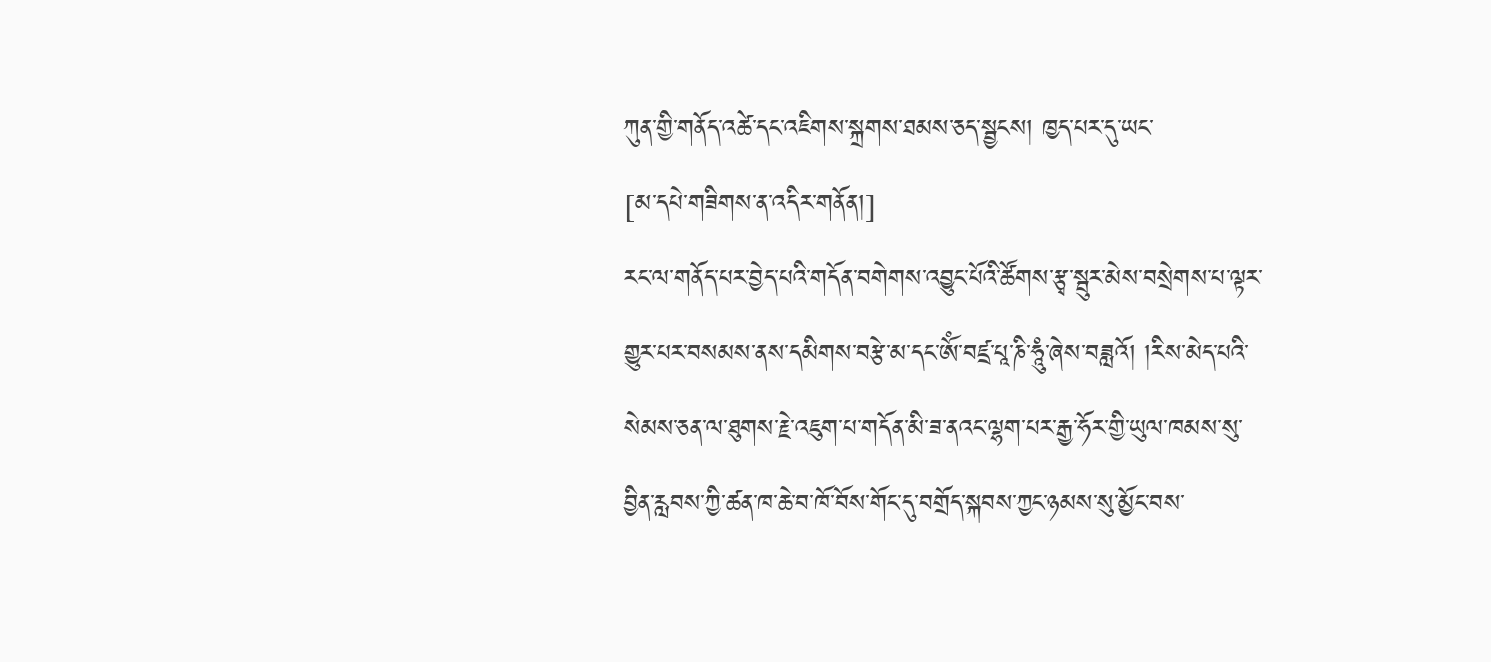ཀུན་གྱི་གནོད་འཚེ་དང་འཇིགས་སྐྲགས་ཐམས་ཅད་སྦྱངས། ཁྱད་པར་དུ་ཡང་
[མ་དཔེ་གཟིགས་ན་འདིར་གནོན།]
རང་ལ་གནོད་པར་བྱེད་པའི་གདོན་བགེགས་འབྱུང་པོའི་ཚོགས་རྩྭ་སྦུར་མེས་བསྲེགས་པ་ལྟར་གྱུར་པར་བསམས་ནས་དམིགས་བརྩེ་མ་དང་ཨོཾ་བཛྲ་པཱ་ཎི་ཧཱུཾ་ཞེས་བཟླའོ། །རིས་མེད་པའི་སེམས་ཅན་ལ་ཐུགས་རྗེ་འཇུག་པ་གདོན་མི་ཟ་ནའང་ལྷག་པར་རྒྱ་ཧོར་གྱི་ཡུལ་ཁམས་སུ་བྱིན་རླབས་ཀྱི་ཚན་ཁ་ཆེ་བ་ཁོ་བོས་གོང་དུ་བགྲོད་སྐབས་ཀྱང་ཉམས་སུ་མྱོང་བས་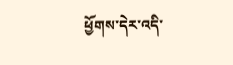ཕྱོགས་དེར་འདི་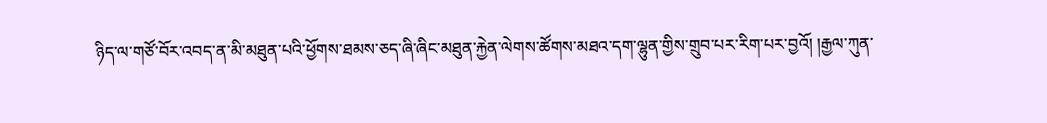ཉིད་ལ་གཙོ་བོར་འབད་ན་མི་མཐུན་པའི་ཕྱོགས་ཐམས་ཅད་ཞི་ཞིང་མཐུན་རྐྱེན་ལེགས་ཚོགས་མཐའ་དག་ལྷུན་གྱིས་གྲུབ་པར་རིག་པར་བྱའོ། །རྒྱལ་ཀུན་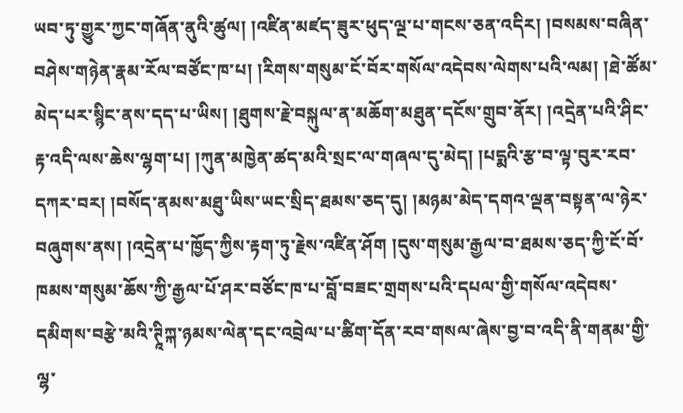ཡབ་ཏུ་གྱུར་ཀྱང་གཞོན་ནུའི་ཚུལ། །འཛིན་མཛད་ཟུར་ཕུད་ལྔ་པ་གངས་ཅན་འདིར། །བསམས་བཞིན་བཤེས་གཉེན་རྣམ་རོལ་བཙོང་ཁ་པ། །རིགས་གསུམ་ངོ་བོར་གསོལ་འདེབས་ལེགས་པའི་ལམ། །ཐེ་ཚོམ་མེད་པར་སྙིང་ནས་དད་པ་ཡིས། །ཐུགས་རྗེ་བསྐུལ་ན་མཆོག་མཐུན་དངོས་གྲུབ་ནོར། །འདྲེན་པའི་ཤིང་རྟ་འདི་ལས་ཆེས་ལྷག་པ། །ཀུན་མཁྱེན་ཚད་མའི་སྲང་ལ་གཞལ་དུ་མེད། །པདྨའི་རྩ་བ་ལྟ་བུར་རབ་དཀར་བར། །བསོད་ནམས་མཐུ་ཡིས་ཡང་སྲིད་ཐམས་ཅད་དུ། །མཉམ་མེད་དགའ་ལྡན་བསྟན་ལ་ཉེར་བཞུགས་ནས། །འདྲེན་པ་ཁྱོད་ཀྱིས་རྟག་ཏུ་རྗེས་འཛིན་ཤོག །དུས་གསུམ་རྒྱལ་བ་ཐམས་ཅད་ཀྱི་ངོ་བོ་ཁམས་གསུམ་ཆོས་ཀྱི་རྒྱལ་པོ་ཤར་བཙོང་ཁ་པ་བློ་བཟང་གྲགས་པའི་དཔལ་གྱི་གསོལ་འདེབས་དམིགས་བརྩེ་མའི་ཊཱིཀྐ་ཉམས་ལེན་དང་འབྲེལ་པ་ཚིག་དོན་རབ་གསལ་ཞེས་བྱ་བ་འདི་ནི་གནམ་གྱི་ལྷ་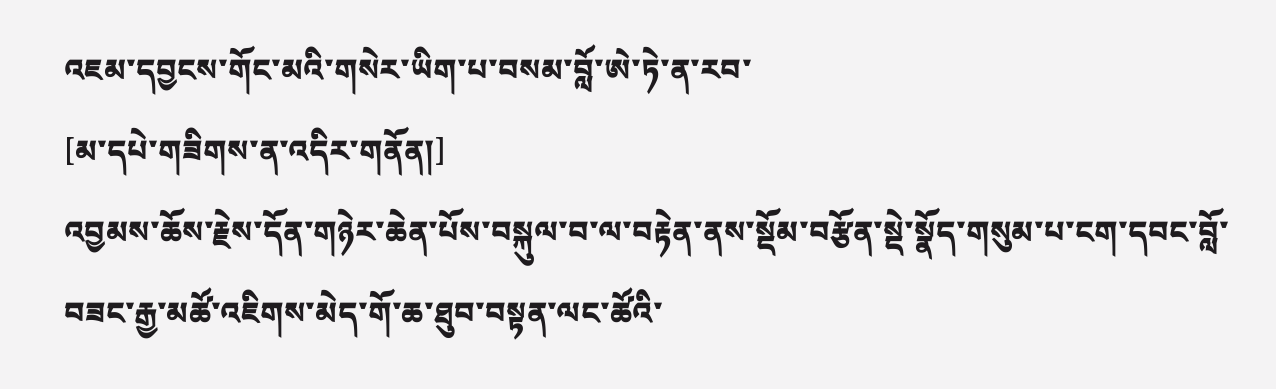འཇམ་དབྱངས་གོང་མའི་གསེར་ཡིག་པ་བསམ་བློ་ཨེ་ཏེ་ན་རབ་
[མ་དཔེ་གཟིགས་ན་འདིར་གནོན།]
འབྱམས་ཆོས་རྗེས་དོན་གཉེར་ཆེན་པོས་བསྐུལ་བ་ལ་བརྟེན་ནས་སྡོམ་བརྩོན་སྡེ་སྣོད་གསུམ་པ་ངག་དབང་བློ་བཟང་རྒྱ་མཚོ་འཇིགས་མེད་གོ་ཆ་ཐུབ་བསྟན་ལང་ཚོའི་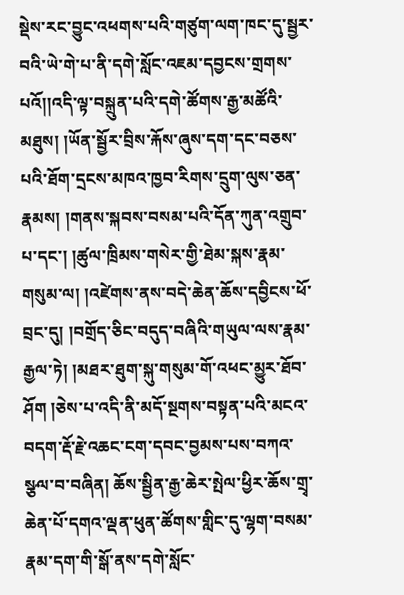སྡེས་རང་བྱུང་འཕགས་པའི་གཙུག་ལག་ཁང་དུ་སྦྱར་བའི་ཡེ་གེ་པ་ནི་དགེ་སློང་འཇམ་དབྱངས་གྲགས་པའོ།།འདི་ལྟ་བསྐྲུན་པའི་དགེ་ཚོགས་རྒྱ་མཚོའི་མཐུས། །ཡོན་སྦྱོར་བྲིས་རྐོས་ཞུས་དག་དང་བཅས་པའི་ཐོག་དྲངས་མཁའ་ཁྱབ་རིགས་དྲུག་ལུས་ཅན་རྣམས། །གནས་སྐབས་བསམ་པའི་དོན་ཀུན་འགྲུབ་པ་དང་། །ཚུལ་ཁྲིམས་གསེར་གྱི་ཐེམ་སྐས་རྣམ་གསུམ་ལ། །འཛེགས་ནས་བདེ་ཆེན་ཆོས་དབྱིངས་ཕོ་བྲང་དུ། །བགྲོད་ཅིང་བདུད་བཞིའི་གཡུལ་ལས་རྣམ་རྒྱལ་ཏེ། །མཐར་ཐུག་སྐུ་གསུམ་གོ་འཕང་མྱུར་ཐོབ་ཤོག །ཅེས་པ་འདི་ནི་མདོ་སྔགས་བསྟན་པའི་མངའ་བདག་རྡོ་རྗེ་འཆང་ངག་དབང་བྱམས་པས་བཀའ་སྩལ་བ་བཞིན། ཆོས་སྦྱིན་རྒྱ་ཆེར་སྤེལ་ཕྱིར་ཆོས་གྲྭ་ཆེན་པོ་དགའ་ལྡན་ཕུན་ཚོགས་གླིང་དུ་ལྷག་བསམ་རྣམ་དག་གི་སྒོ་ནས་དགེ་སློང་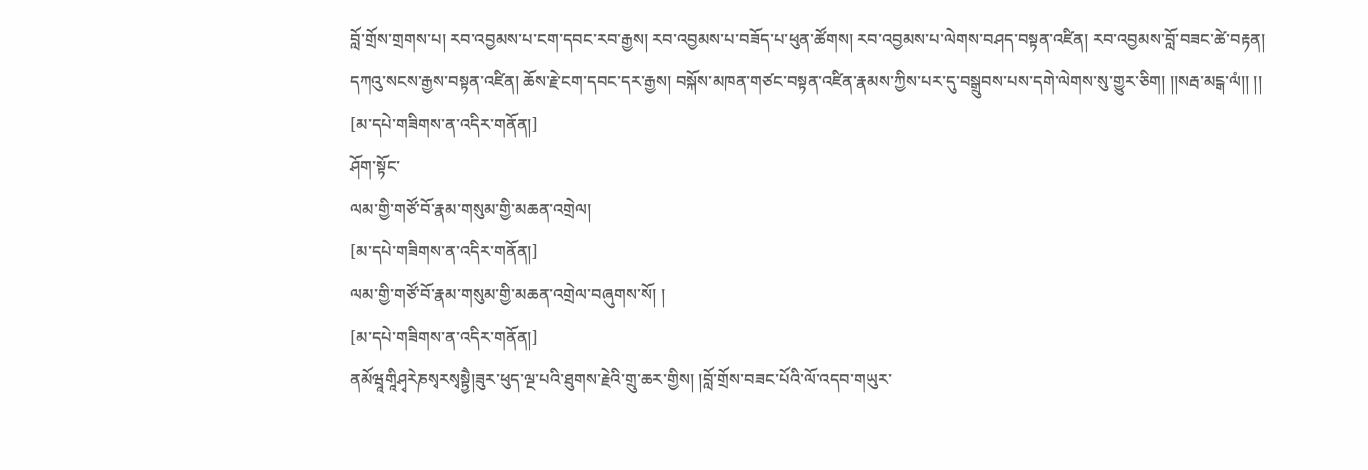བློ་གྲོས་གྲགས་པ། རབ་འབྱམས་པ་ངག་དབང་རབ་རྒྱས། རབ་འབྱམས་པ་བཟོད་པ་ཕུན་ཚོགས། རབ་འབྱམས་པ་ལེགས་བཤད་བསྟན་འཛིན། རབ་འབྱམས་བློ་བཟང་ཚེ་བརྟན། དཀའུ་སངས་རྒྱས་བསྟན་འཛིན། ཆོས་རྗེ་ངག་དབང་དར་རྒྱས། བསྐོས་མཁན་གཙང་བསྟན་འཛིན་རྣམས་ཀྱིས་པར་དུ་བསྒྲུབས་པས་དགེ་ལེགས་སུ་གྱུར་ཅིག། །།སརྦ་མངྒ་ལཾ།། །།
[མ་དཔེ་གཟིགས་ན་འདིར་གནོན།]
ཤོག་སྟོང་
ལམ་གྱི་གཙོ་བོ་རྣམ་གསུམ་གྱི་མཆན་འགྲེལ།
[མ་དཔེ་གཟིགས་ན་འདིར་གནོན།]
ལམ་གྱི་གཙོ་བོ་རྣམ་གསུམ་གྱི་མཆན་འགྲེལ་བཞུགས་སོ། །
[མ་དཔེ་གཟིགས་ན་འདིར་གནོན།]
ནམོཝཱགཱིཤྭརེཎསྭརསྭསྟྱཻ།ཟུར་ཕུད་ལྔ་པའི་ཐུགས་རྗེའི་གྲུ་ཆར་གྱིས། །བློ་གྲོས་བཟང་པོའི་ལོ་འདབ་གཡུར་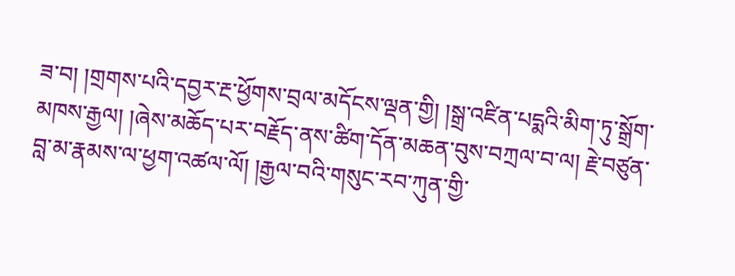ཟ་བ། །གྲགས་པའི་དབྱར་རྔ་ཕྱོགས་བྲལ་མདོངས་ལྡན་གྱི། །སྒྲ་འཛིན་པདྨའི་མིག་ཏུ་སྒྲོག་མཁས་རྒྱལ། །ཞེས་མཆོད་པར་བརྗོད་ནས་ཚིག་དོན་མཆན་བུས་བཀྲལ་བ་ལ། རྗེ་བཙུན་བླ་མ་རྣམས་ལ་ཕྱག་འཚལ་ལོ། །རྒྱལ་བའི་གསུང་རབ་ཀུན་གྱི་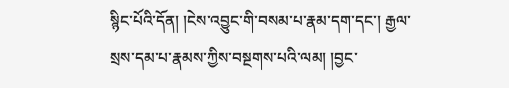སྙིང་པོའི་དོན། །ངེས་འབྱུང་གི་བསམ་པ་རྣམ་དག་དང་། རྒྱལ་སྲས་དམ་པ་རྣམས་ཀྱིས་བསྔགས་པའི་ལམ། །བྱང་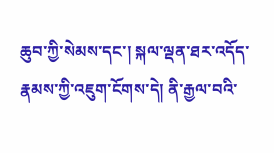ཆུབ་ཀྱི་སེམས་དང་། སྐལ་ལྡན་ཐར་འདོད་རྣམས་ཀྱི་འཇུག་ངོགས་དེ། ནི་རྒྱལ་བའི་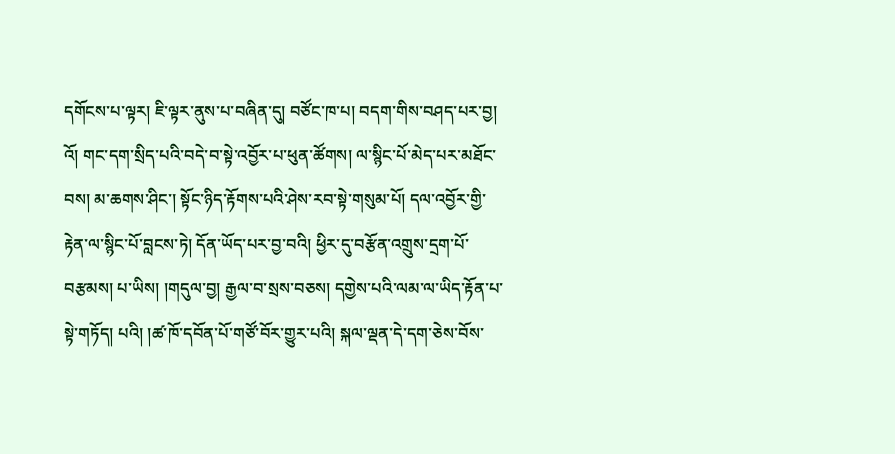དགོངས་པ་ལྟར། ཇི་ལྟར་ནུས་པ་བཞིན་དུ། བཙོང་ཁ་པ། བདག་གིས་བཤད་པར་བྱ། འོ། གང་དག་སྲིད་པའི་བདེ་བ་སྟེ་འབྱོར་པ་ཕུན་ཚོགས། ལ་སྙིང་པོ་མེད་པར་མཐོང་བས། མ་ཆགས་ཤིང་། སྟོང་ཉིད་རྟོགས་པའི་ཤེས་རབ་སྟེ་གསུམ་པོ། དལ་འབྱོར་གྱི་རྟེན་ལ་སྙིང་པོ་བླངས་ཏེ། དོན་ཡོད་པར་བྱ་བའི། ཕྱིར་དུ་བརྩོན་འགྲུས་དྲག་པོ་བརྩམས། པ་ཡིས། །གདུལ་བྱ། རྒྱལ་བ་སྲས་བཅས། དགྱེས་པའི་ལམ་ལ་ཡིད་རྟོན་པ་སྟེ་གཏོད། པའི། །ཚ་ཁོ་དབོན་པོ་གཙོ་བོར་གྱུར་པའི། སྐལ་ལྡན་དེ་དག་ཅེས་བོས་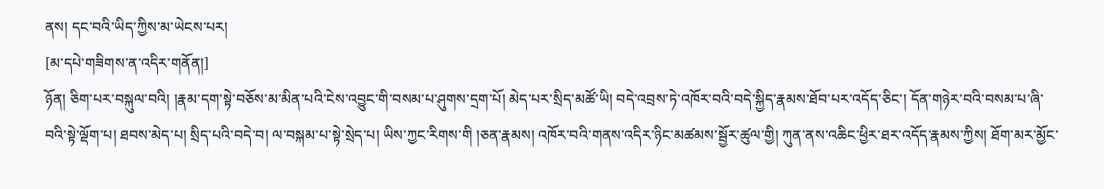ནས། དང་བའི་ཡིད་ཀྱིས་མ་ཡེངས་པར།
[མ་དཔེ་གཟིགས་ན་འདིར་གནོན།]
ཉོན། ཅིག་པར་བསྐུལ་བའི། །རྣམ་དག་སྟེ་བཅོས་མ་མིན་པའི་ངེས་འབྱུང་གི་བསམ་པ་ཤུགས་དྲག་པོ། མེད་པར་སྲིད་མཚོ་ཡི། བདེ་འབྲས་ཏེ་འཁོར་བའི་བདེ་སྐྱིད་རྣམས་ཐོབ་པར་འདོད་ཅིང་། དོན་གཉེར་བའི་བསམ་པ་ཞི་བའི་སྟེ་ལྡོག་པ། ཐབས་མེད་པ། སྲིད་པའི་བདེ་བ། ལ་བསྐམ་པ་སྟེ་སྲེད་པ། ཡིས་ཀྱང་རིགས་གི །ཅན་རྣམས། འཁོར་བའི་གནས་འདིར་ཉིང་མཚམས་སྦྱོར་ཚུལ་གྱི། ཀུན་ནས་འཆིང་ཕྱིར་ཐར་འདོད་རྣམས་ཀྱིས། ཐོག་མར་མྱོང་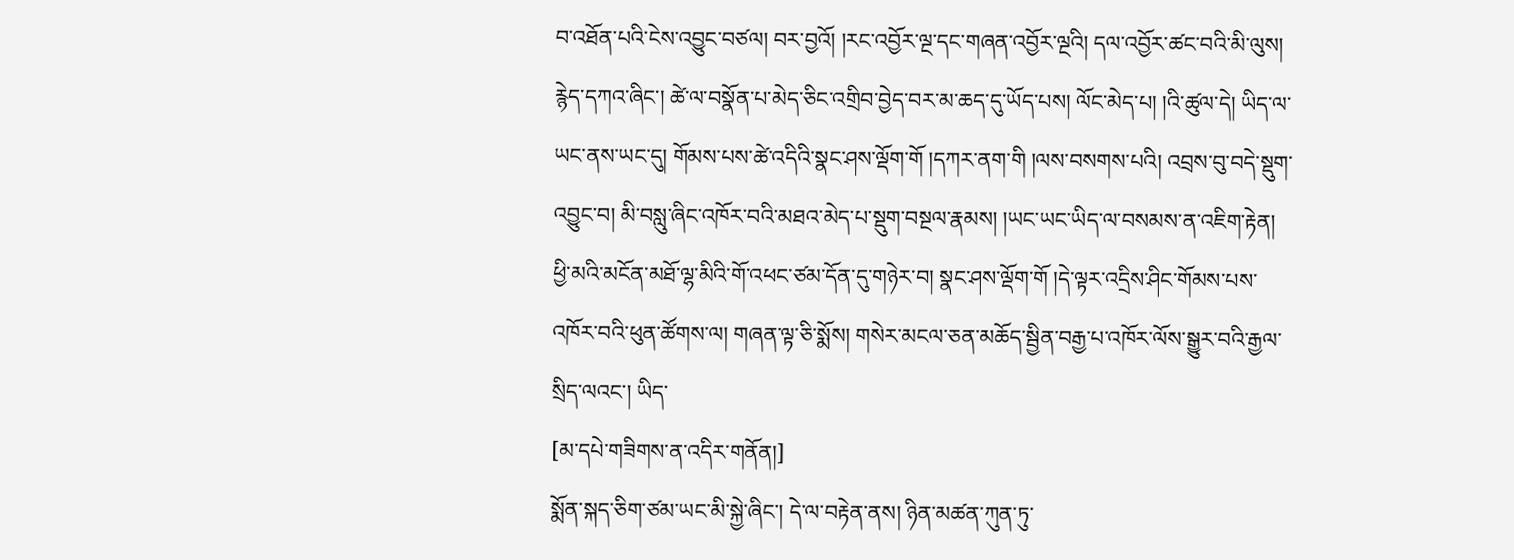བ་འཐོན་པའི་ངེས་འབྱུང་བཙལ། བར་བྱའོ། །རང་འབྱོར་ལྔ་དང་གཞན་འབྱོར་ལྔའི། དལ་འབྱོར་ཚང་བའི་མི་ལུས། རྙེད་དཀའ་ཞིང་། ཚེ་ལ་བསྣོན་པ་མེད་ཅིང་འགྲིབ་བྱེད་བར་མ་ཆད་དུ་ཡོད་པས། ལོང་མེད་པ། །འི་ཚུལ་དེ། ཡིད་ལ་ཡང་ནས་ཡང་དུ། གོམས་པས་ཚེ་འདིའི་སྣང་ཤས་ལྡོག་གོ །དཀར་ནག་གི །ལས་བསགས་པའི། འབྲས་བུ་བདེ་སྡུག་འབྱུང་བ། མི་བསླུ་ཞིང་འཁོར་བའི་མཐའ་མེད་པ་སྡུག་བསྔལ་རྣམས། །ཡང་ཡང་ཡིད་ལ་བསམས་ན་འཇིག་རྟེན། ཕྱི་མའི་མངོན་མཐོ་ལྷ་མིའི་གོ་འཕང་ཙམ་དོན་དུ་གཉེར་བ། སྣང་ཤས་ལྡོག་གོ །དེ་ལྟར་འདྲིས་ཤིང་གོམས་པས་འཁོར་བའི་ཕུན་ཚོགས་ལ། གཞན་ལྟ་ཅི་སྨོས། གསེར་མངལ་ཅན་མཆོད་སྦྱིན་བརྒྱ་པ་འཁོར་ལོས་སྒྱུར་བའི་རྒྱལ་སྲིད་ལའང་། ཡིད་
[མ་དཔེ་གཟིགས་ན་འདིར་གནོན།]
སྨོན་སྐད་ཅིག་ཙམ་ཡང་མི་སྐྱེ་ཞིང་། དེ་ལ་བརྟེན་ནས། ཉིན་མཚན་ཀུན་ཏུ་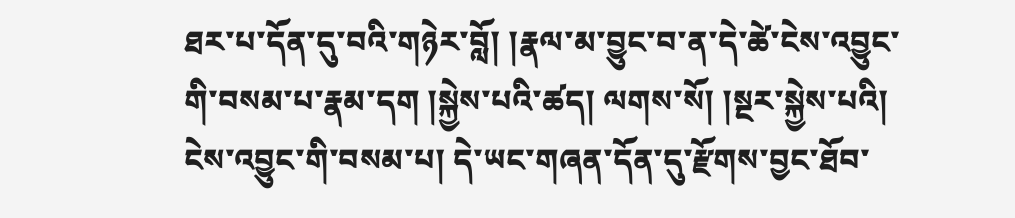ཐར་པ་དོན་དུ་བའི་གཉེར་བློ། །རྣལ་མ་བྱུང་བ་ན་དེ་ཚེ་ངེས་འབྱུང་གི་བསམ་པ་རྣམ་དག །སྐྱེས་པའི་ཚད། ལགས་སོ། །སྔར་སྐྱེས་པའི། ངེས་འབྱུང་གི་བསམ་པ། དེ་ཡང་གཞན་དོན་དུ་རྫོགས་བྱང་ཐོབ་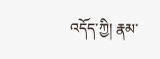འདོད་ཀྱི། རྣམ་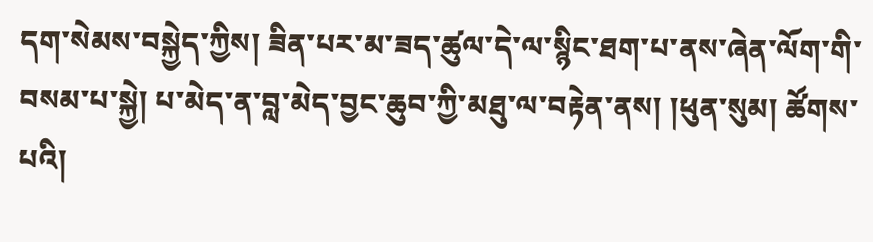དག་སེམས་བསྐྱེད་ཀྱིས། ཟིན་པར་མ་ཟད་ཚུལ་དེ་ལ་སྙིང་ཐག་པ་ནས་ཞེན་ལོག་གི་བསམ་པ་སྐྱེ། པ་མེད་ན་བླ་མེད་བྱང་ཆུབ་ཀྱི་མཐུ་ལ་བརྟེན་ནས། །ཕུན་སུམ། ཚོགས་པའི།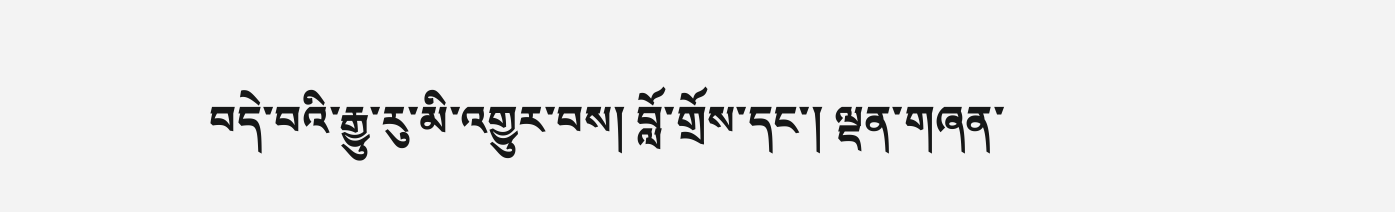བདེ་བའི་རྒྱུ་རུ་མི་འགྱུར་བས། བློ་གྲོས་དང་། ལྡན་གཞན་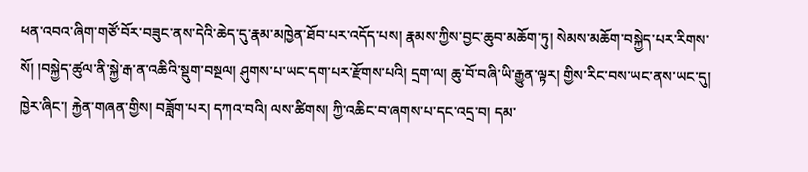ཕན་འབའ་ཞིག་གཙོ་བོར་བཟུང་ནས་དེའི་ཆེད་དུ་རྣམ་མཁྱེན་ཐོབ་པར་འདོད་པས། རྣམས་ཀྱིས་བྱང་ཆུབ་མཆོག་ཏུ། སེམས་མཆོག་བསྐྱེད་པར་རིགས་སོ། །བསྐྱེད་ཚུལ་ནི་སྐྱེ་རྒ་ན་འཆིའི་སྡུག་བསྔལ། ཤུགས་པ་ཡང་དག་པར་རྫོགས་པའི། དྲག་ལ། ཆུ་བོ་བཞི་ཡི་རྒྱུན་ལྟར། གྱིས་རིང་བས་ཡང་ནས་ཡང་དུ། ཁྱེར་ཞིང་། རྐྱེན་གཞན་གྱིས། བཟློག་པར། དཀའ་བའི། ལས་ཚིགས། ཀྱི་འཆིང་བ་ཞགས་པ་དང་འདྲ་བ། དམ་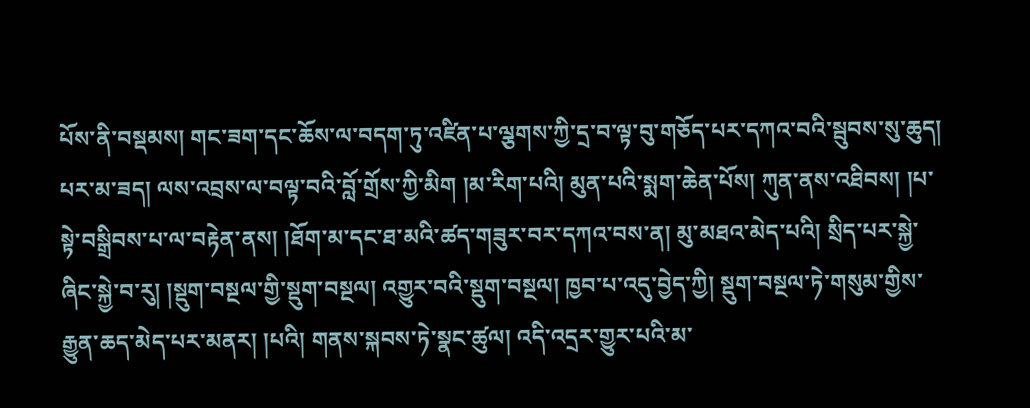པོས་ནི་བསྡམས། གང་ཟག་དང་ཆོས་ལ་བདག་ཏུ་འཛིན་པ་ལྕགས་ཀྱི་དྲ་བ་ལྟ་བུ་གཅོད་པར་དཀའ་བའི་སྦུབས་སུ་ཆུད། པར་མ་ཟད། ལས་འབྲས་ལ་བལྟ་བའི་བློ་གྲོས་ཀྱི་མིག །མ་རིག་པའི། མུན་པའི་སྨག་ཆེན་པོས། ཀུན་ནས་འཐིབས། །པ་སྟེ་བསྒྲིབས་པ་ལ་བརྟེན་ནས། །ཐོག་མ་དང་ཐ་མའི་ཚད་གཟུར་བར་དཀའ་བས་ན། མུ་མཐའ་མེད་པའི། སྲིད་པར་སྐྱེ་ཞིང་སྐྱེ་བ་རུ། །སྡུག་བསྔལ་གྱི་སྡུག་བསྔལ། འགྱུར་བའི་སྡུག་བསྔལ། ཁྱབ་པ་འདུ་བྱེད་ཀྱི། སྡུག་བསྔལ་ཏེ་གསུམ་གྱིས་རྒྱུན་ཆད་མེད་པར་མནར། །པའི། གནས་སྐབས་ཏེ་སྣང་ཚུལ། འདི་འདྲར་གྱུར་པའི་མ་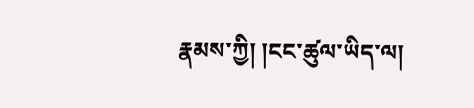རྣམས་ཀྱི། །ངང་ཚུལ་ཡིད་ལ།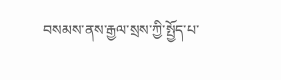བསམས་ནས་རྒྱལ་སྲས་ཀྱི་སྤྱོད་པ་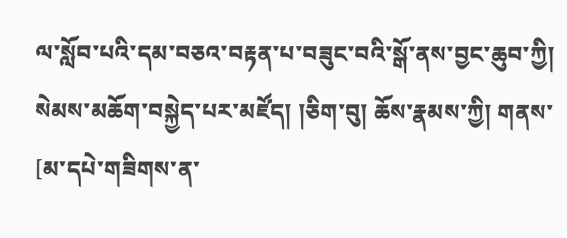ལ་སློབ་པའི་དམ་བཅའ་བརྟན་པ་བཟུང་བའི་སྒོ་ནས་བྱང་ཆུབ་ཀྱི། སེམས་མཆོག་བསྐྱེད་པར་མཛོད། །ཅིག་བུ། ཆོས་རྣམས་ཀྱི། གནས་
[མ་དཔེ་གཟིགས་ན་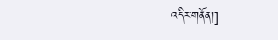འདིར་གནོན།]